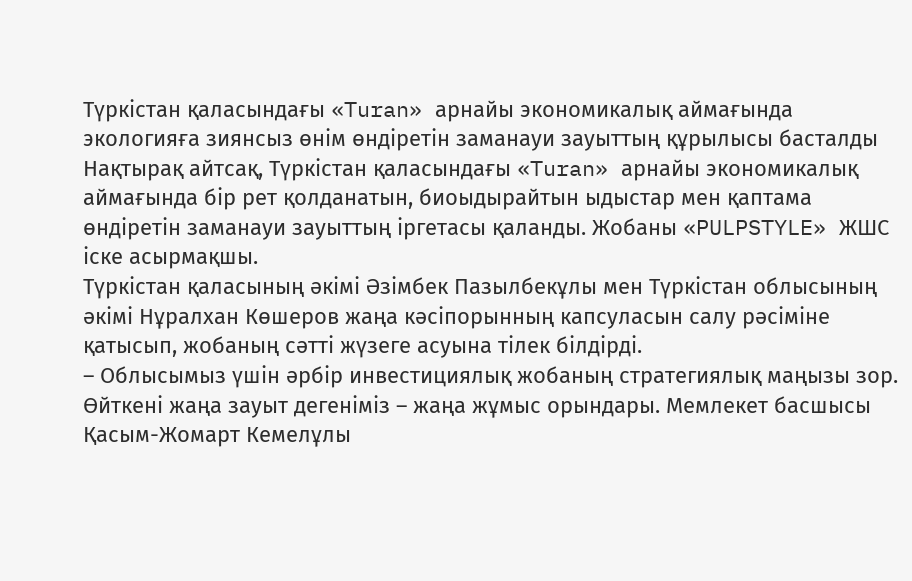Түркістан қаласындағы «Turan» арнайы экономикалық аймағында экологияға зиянсыз өнім өндіретін заманауи зауыттың құрылысы басталды
Нақтырақ айтсақ, Түркістан қаласындағы «Turan» арнайы экономикалық аймағында бір рет қолданатын, биоыдырайтын ыдыстар мен қаптама өндіретін заманауи зауыттың іргетасы қаланды. Жобаны «PULPSTYLE» ЖШС іске асырмақшы.
Түркістан қаласының әкімі Әзімбек Пазылбекұлы мен Түркістан облысының әкімі Нұралхан Көшеров жаңа кәсіпорынның капсуласын салу рәсіміне қатысып, жобаның сәтті жүзеге асуына тілек білдірді.
– Облысымыз үшін әрбір инвестициялық жобаның стратегиялық маңызы зор. Өйткені жаңа зауыт дегеніміз – жаңа жұмыс орындары. Мемлекет басшысы Қасым-Жомарт Кемелұлы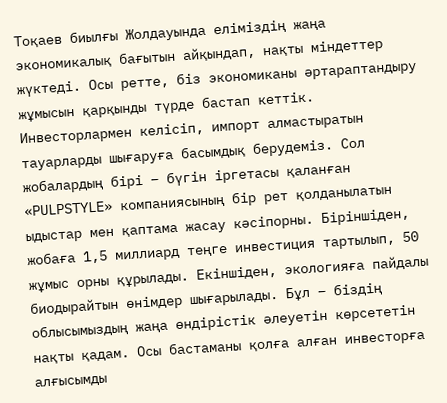Тоқаев биылғы Жолдауында еліміздің жаңа экономикалық бағытын айқындап, нақты міндеттер жүктеді. Осы ретте, біз экономиканы әртараптандыру жұмысын қарқынды түрде бастап кеттік. Инвесторлармен келісіп, импорт алмастыратын тауарларды шығаруға басымдық берудеміз. Сол жобалардың бірі – бүгін іргетасы қаланған «PULPSTYLE» компаниясының бір рет қолданылатын ыдыстар мен қаптама жасау кәсіпорны. Біріншіден, жобаға 1,5 миллиард теңге инвестиция тартылып, 50 жұмыс орны құрылады. Екіншіден, экологияға пайдалы биодырайтын өнімдер шығарылады. Бұл – біздің облысымыздың жаңа өндірістік әлеуетін көрсететін нақты қадам. Осы бастаманы қолға алған инвесторға алғысымды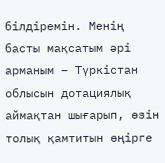білдіремін. Менің басты мақсатым әрі арманым – Түркістан облысын дотациялық аймақтан шығарып, өзін толық қамтитын өңірге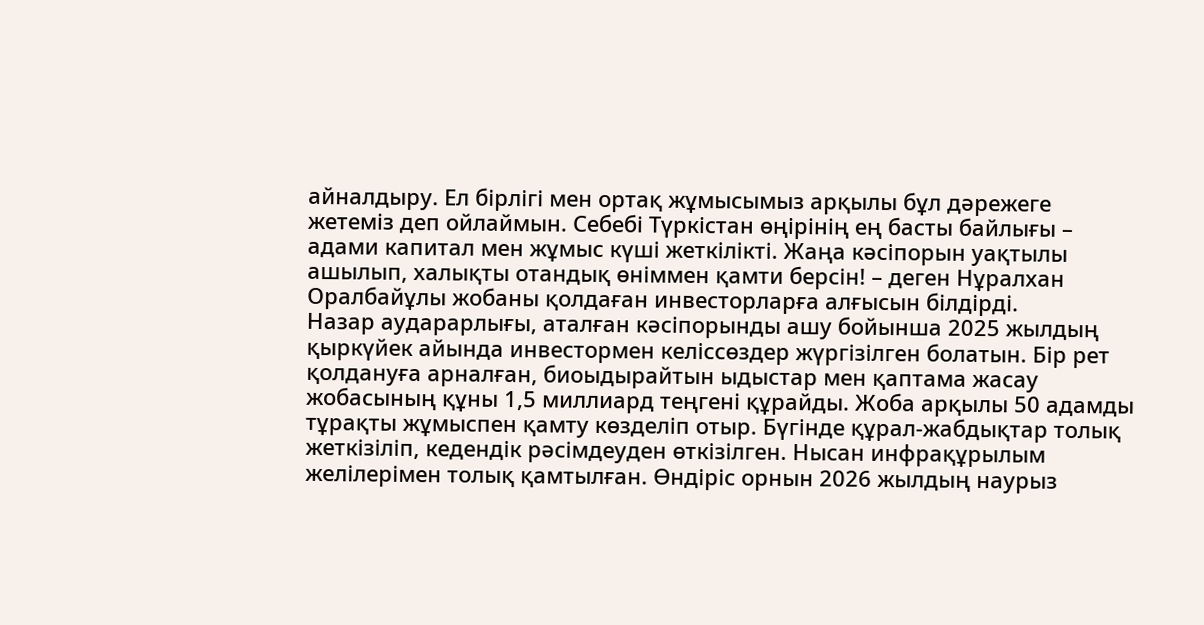айналдыру. Ел бірлігі мен ортақ жұмысымыз арқылы бұл дәрежеге жетеміз деп ойлаймын. Себебі Түркістан өңірінің ең басты байлығы – адами капитал мен жұмыс күші жеткілікті. Жаңа кәсіпорын уақтылы ашылып, халықты отандық өніммен қамти берсін! – деген Нұралхан Оралбайұлы жобаны қолдаған инвесторларға алғысын білдірді.
Назар аударарлығы, аталған кәсіпорынды ашу бойынша 2025 жылдың қыркүйек айында инвестормен келіссөздер жүргізілген болатын. Бір рет қолдануға арналған, биоыдырайтын ыдыстар мен қаптама жасау жобасының құны 1,5 миллиард теңгені құрайды. Жоба арқылы 50 адамды тұрақты жұмыспен қамту көзделіп отыр. Бүгінде құрал-жабдықтар толық жеткізіліп, кедендік рәсімдеуден өткізілген. Нысан инфрақұрылым желілерімен толық қамтылған. Өндіріс орнын 2026 жылдың наурыз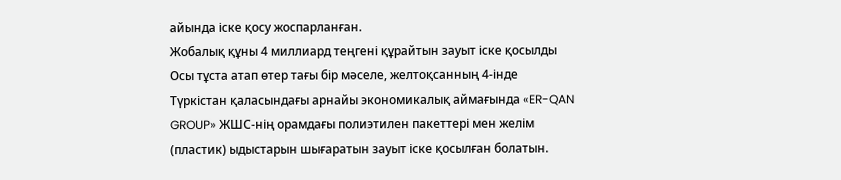айында іске қосу жоспарланған.
Жобалық құны 4 миллиард теңгені құрайтын зауыт іске қосылды
Осы тұста атап өтер тағы бір мәселе, желтоқсанның 4-інде Түркістан қаласындағы арнайы экономикалық аймағында «ER-QAN GROUP» ЖШС-нің орамдағы полиэтилен пакеттері мен желім (пластик) ыдыстарын шығаратын зауыт іске қосылған болатын.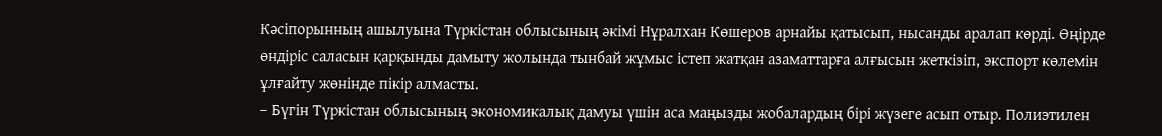Кәсіпорынның ашылуына Түркістан облысының әкімі Нұралхан Көшеров арнайы қатысып, нысанды аралап көрді. Өңірде өндіріс саласын қарқынды дамыту жолында тынбай жұмыс істеп жатқан азаматтарға алғысын жеткізіп, экспорт көлемін ұлғайту жөнінде пікір алмасты.
– Бүгін Түркістан облысының экономикалық дамуы үшін аса маңызды жобалардың бірі жүзеге асып отыр. Полиэтилен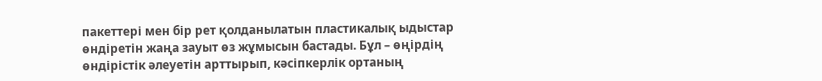пакеттері мен бір рет қолданылатын пластикалық ыдыстар өндіретін жаңа зауыт өз жұмысын бастады. Бұл – өңірдің өндірістік әлеуетін арттырып, кәсіпкерлік ортаның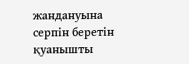жандануына серпін беретін қуанышты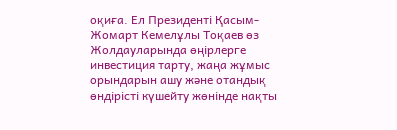оқиға. Ел Президенті Қасым-Жомарт Кемелұлы Тоқаев өз Жолдауларында өңірлерге инвестиция тарту, жаңа жұмыс орындарын ашу және отандық өндірісті күшейту жөнінде нақты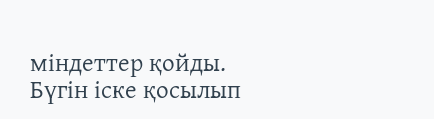міндеттер қойды. Бүгін іске қосылып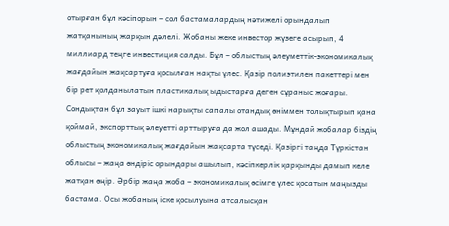отырған бұл кәсіпорын – сол бастамалардың нәтижелі орындалып жатқанының жарқын дәлелі. Жобаны жеке инвестор жүзеге асырып, 4 миллиард теңге инвестиция салды. Бұл – облыстың әлеуметтік-экономикалық жағдайын жақсартуға қосылған нақты үлес. Қазір полиэтилен пакеттері мен бір рет қолданылатын пластикалық ыдыстарға деген сұраныс жоғары. Сондықтан бұл зауыт ішкі нарықты сапалы отандық өніммен толықтырып қана қоймай, экспорттық әлеуетті арттыруға да жол ашады. Мұндай жобалар біздің облыстың экономикалық жағдайын жақсарта түседі. Қазіргі таңда Түркістан облысы – жаңа өндіріс орындары ашылып, кәсіпкерлік қарқынды дамып келе жатқан өңір. Әрбір жаңа жоба – экономикалық өсімге үлес қосатын маңызды бастама. Осы жобаның іске қосылуына атсалысқан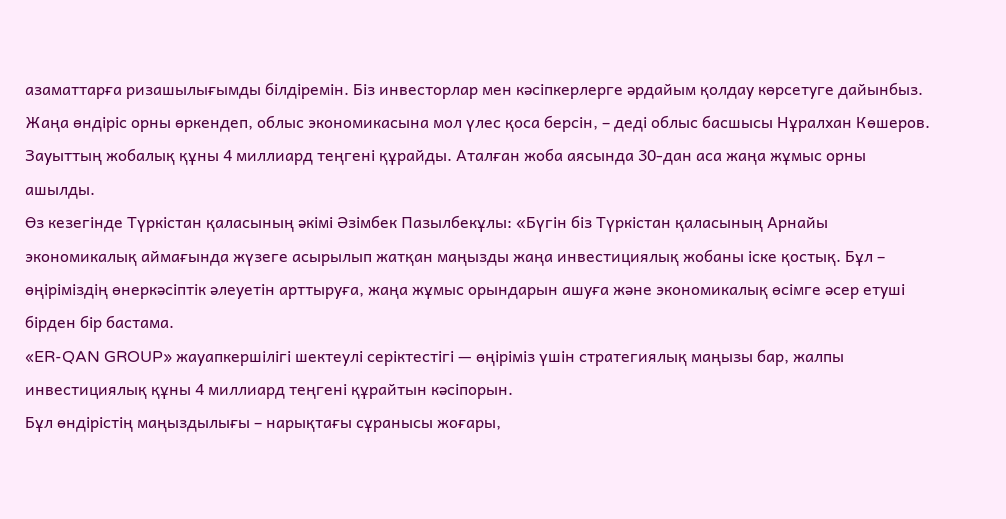азаматтарға ризашылығымды білдіремін. Біз инвесторлар мен кәсіпкерлерге әрдайым қолдау көрсетуге дайынбыз. Жаңа өндіріс орны өркендеп, облыс экономикасына мол үлес қоса берсін, – деді облыс басшысы Нұралхан Көшеров.
Зауыттың жобалық құны 4 миллиард теңгені құрайды. Аталған жоба аясында 30-дан аса жаңа жұмыс орны ашылды.
Өз кезегінде Түркістан қаласының әкімі Әзімбек Пазылбекұлы: «Бүгін біз Түркістан қаласының Арнайы экономикалық аймағында жүзеге асырылып жатқан маңызды жаңа инвестициялық жобаны іске қостық. Бұл – өңіріміздің өнеркәсіптік әлеуетін арттыруға, жаңа жұмыс орындарын ашуға және экономикалық өсімге әсер етуші бірден бір бастама.
«ER-QAN GROUP» жауапкершілігі шектеулі серіктестігі — өңіріміз үшін стратегиялық маңызы бар, жалпы инвестициялық құны 4 миллиард теңгені құрайтын кәсіпорын.
Бұл өндірістің маңыздылығы – нарықтағы сұранысы жоғары,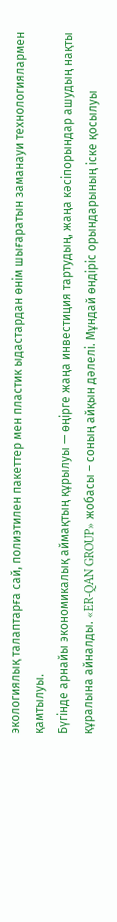экологиялық талаптарға сай, полиэтилен пакеттер мен пластик ыдастардан өнім шығаратын заманауи технологиялармен қамтылуы.
Бүгінде арнайы экономикалық аймақтың құрылуы — өңірге жаңа инвестиция тартудың, жаңа кәсіпорындар ашудың нақты құралына айналды. «ER-QAN GROUP» жобасы – соның айқын дәлелі. Мұндай өндіріс орындарының іске қосылуы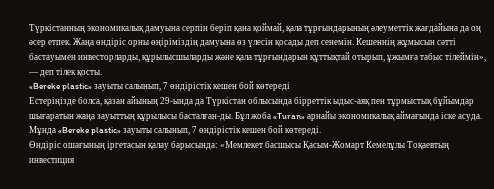Түркістанның экономикалық дамуына серпін беріп қана қоймай, қала тұрғындарының әлеуметтік жағдайына да оң әсер етпек. Жаңа өндіріс орны өңіріміздің дамуына өз үлесін қосады деп сенемін. Кешеннің жұмысын сәтті бастауымен инвесторларды, құрылысшыларды және қала тұрғындарын құттықтай отырып, ұжымға табыс тілеймін», — деп тілек қосты.
«Bereke plastic» зауыты салынып, 7 өндірістік кешен бой көтереді
Естеріңізде болса, қазан айының 29-ында да Түркістан облысында бірреттік ыдыс-аяқ пен тұрмыстық бұйымдар шығаратын жаңа зауыттың құрылысы басталған-ды. Бұл жоба «Turan» арнайы экономикалық аймағында іске асуда. Мұнда «Bereke plastic» зауыты салынып, 7 өндірістік кешен бой көтереді.
Өндіріс ошағының іргетасын қалау барысында: «Мемлекет басшысы Қасым-Жомарт Кемелұлы Тоқаевтың инвестиция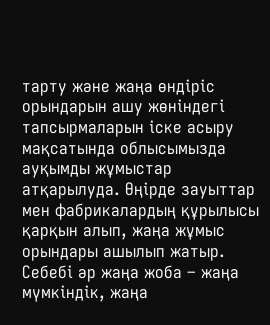тарту және жаңа өндіріс орындарын ашу жөніндегі тапсырмаларын іске асыру мақсатында облысымызда ауқымды жұмыстар атқарылуда. Өңірде зауыттар мен фабрикалардың құрылысы қарқын алып, жаңа жұмыс орындары ашылып жатыр. Себебі әр жаңа жоба – жаңа мүмкіндік, жаңа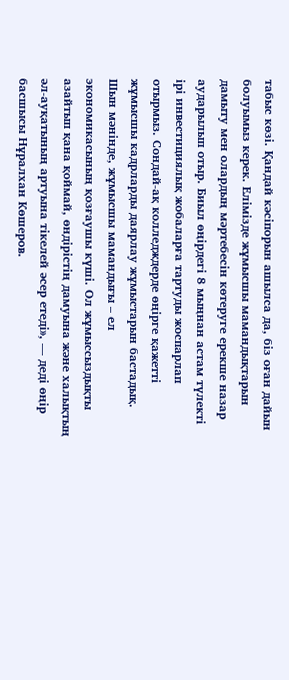табыс көзі. Қандай кәсіпорын ашылса да, біз оған дайын болуымыз керек. Елімізде жұмысшы мамандықтарын дамыту мен олардың мәртебесін көтеруге ерекше назар аударылып отыр. Биыл өңірдегі 8 мыңнан астам түлекті ірі инвестициялық жобаларға тартуды жоспарлап отырмыз. Сондай-ақ колледждерде өңірге қажетті жұмысшы кадрларды даярлау жұмыстарын бастадық. Шын мәнінде, жұмысшы мамандығы – ел экономикасының қозғаушы күші. Ол жұмыссыздықты азайтып қана қоймай, өндірістің дамуына және халықтың әл-ауқатының артуына тікелей әсер етеді», — деді өңір басшысы Нұралхан Көшеров.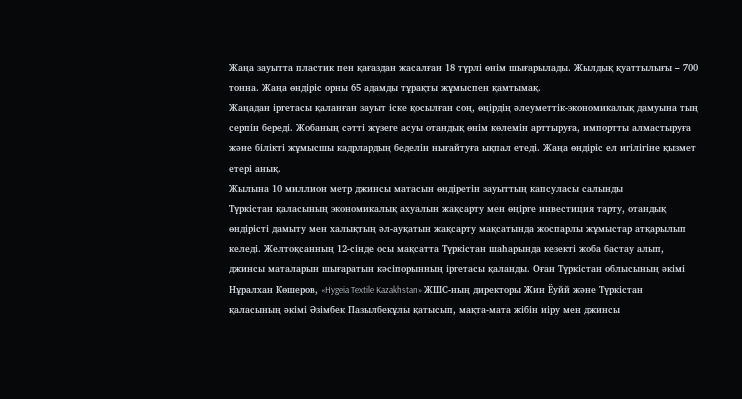Жаңа зауытта пластик пен қағаздан жасалған 18 түрлі өнім шығарылады. Жылдық қуаттылығы – 700 тонна. Жаңа өндіріс орны 65 адамды тұрақты жұмыспен қамтымақ.
Жаңадан іргетасы қаланған зауыт іске қосылған соң, өңірдің әлеуметтік-экономикалық дамуына тың серпін береді. Жобаның сәтті жүзеге асуы отандық өнім көлемін арттыруға, импортты алмастыруға және білікті жұмысшы кадрлардың беделін нығайтуға ықпал етеді. Жаңа өндіріс ел игілігіне қызмет етері анық.
Жылына 10 миллион метр джинсы матасын өндіретін зауыттың капсуласы салынды
Түркістан қаласының экономикалық ахуалын жақсарту мен өңірге инвестиция тарту, отандық өндірісті дамыту мен халықтың әл-ауқатын жақсарту мақсатында жоспарлы жұмыстар атқарылып келеді. Желтоқсанның 12-сінде осы мақсатта Түркістан шаһарында кезекті жоба бастау алып, джинсы маталарын шығаратын кәсіпорынның іргетасы қаланды. Оған Түркістан облысының әкімі Нұралхан Көшеров, «Hygeia Textile Kazakhstan» ЖШС-ның директоры Жин Ёуйй және Түркістан қаласының әкімі Әзімбек Пазылбекұлы қатысып, мақта-мата жібін иіру мен джинсы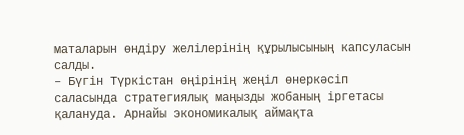маталарын өндіру желілерінің құрылысының капсуласын салды.
– Бүгін Түркістан өңірінің жеңіл өнеркәсіп саласында стратегиялық маңызды жобаның іргетасы қалануда. Арнайы экономикалық аймақта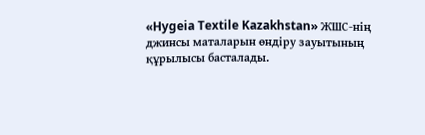«Hygeia Textile Kazakhstan» ЖШС-нің джинсы маталарын өндіру зауытының құрылысы басталады.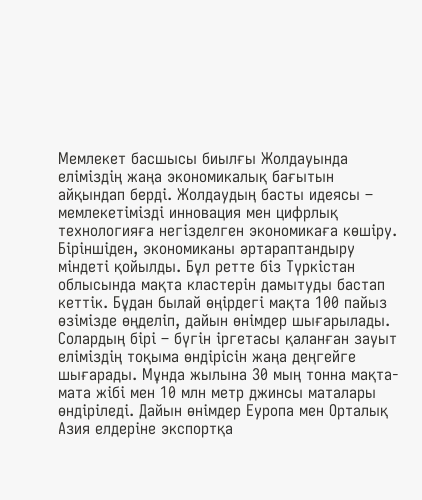Мемлекет басшысы биылғы Жолдауында еліміздің жаңа экономикалық бағытын айқындап берді. Жолдаудың басты идеясы – мемлекетімізді инновация мен цифрлық технологияға негізделген экономикаға көшіру. Біріншіден, экономиканы әртараптандыру міндеті қойылды. Бұл ретте біз Түркістан облысында мақта кластерін дамытуды бастап кеттік. Бұдан былай өңірдегі мақта 100 пайыз өзімізде өңделіп, дайын өнімдер шығарылады. Солардың бірі – бүгін іргетасы қаланған зауыт еліміздің тоқыма өндірісін жаңа деңгейге шығарады. Мұнда жылына 30 мың тонна мақта-мата жібі мен 10 млн метр джинсы маталары өндіріледі. Дайын өнімдер Еуропа мен Орталық Азия елдеріне экспортқа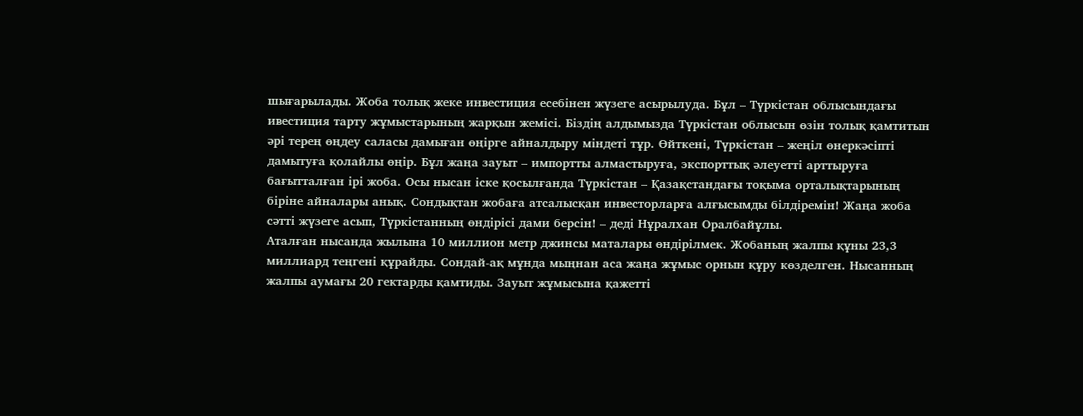шығарылады. Жоба толық жеке инвестиция есебінен жүзеге асырылуда. Бұл – Түркістан облысындағы ивестиция тарту жұмыстарының жарқын жемісі. Біздің алдымызда Түркістан облысын өзін толық қамтитын әрі терең өңдеу саласы дамыған өңірге айналдыру міндеті тұр. Өйткені, Түркістан – жеңіл өнеркәсіпті дамытуға қолайлы өңір. Бұл жаңа зауыт – импортты алмастыруға, экспорттық әлеуетті арттыруға бағытталған ірі жоба. Осы нысан іске қосылғанда Түркістан – Қазақстандағы тоқыма орталықтарының біріне айналары анық. Сондықтан жобаға атсалысқан инвесторларға алғысымды білдіремін! Жаңа жоба сәтті жүзеге асып, Түркістанның өндірісі дами берсін! – деді Нұралхан Оралбайұлы.
Аталған нысанда жылына 10 миллион метр джинсы маталары өндірілмек. Жобаның жалпы құны 23,3 миллиард теңгені құрайды. Сондай-ақ мұнда мыңнан аса жаңа жұмыс орнын құру көзделген. Нысанның жалпы аумағы 20 гектарды қамтиды. Зауыт жұмысына қажетті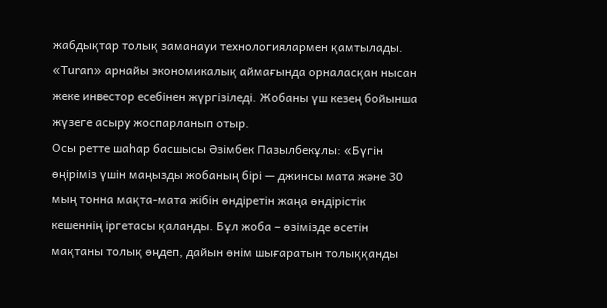жабдықтар толық заманауи технологиялармен қамтылады. «Turan» арнайы экономикалық аймағында орналасқан нысан жеке инвестор есебінен жүргізіледі. Жобаны үш кезең бойынша жүзеге асыру жоспарланып отыр.
Осы ретте шаһар басшысы Әзімбек Пазылбекұлы: «Бүгін өңіріміз үшін маңызды жобаның бірі — джинсы мата және 30 мың тонна мақта-мата жібін өндіретін жаңа өндірістік кешеннің іргетасы қаланды. Бұл жоба – өзімізде өсетін мақтаны толық өңдеп, дайын өнім шығаратын толыққанды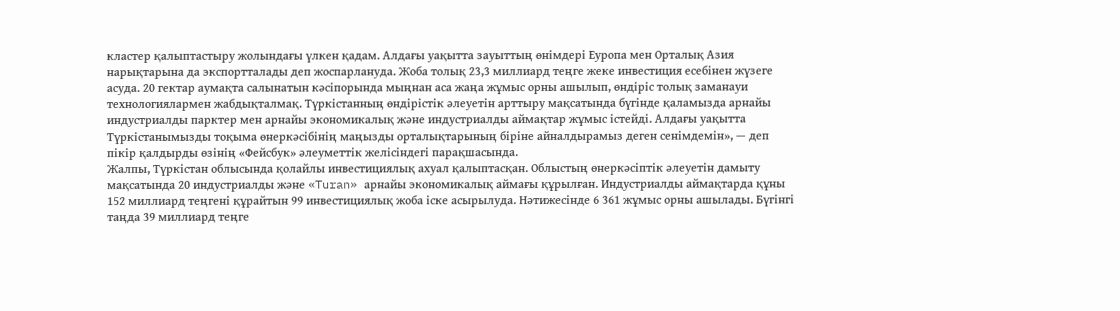кластер қалыптастыру жолындағы үлкен қадам. Алдағы уақытта зауыттың өнімдері Еуропа мен Орталық Азия нарықтарына да экспортталады деп жоспарлануда. Жоба толық 23,3 миллиард теңге жеке инвестиция есебінен жүзеге асуда. 20 гектар аумақта салынатын кәсіпорында мыңнан аса жаңа жұмыс орны ашылып, өндіріс толық заманауи технологиялармен жабдықталмақ. Түркістанның өндірістік әлеуетін арттыру мақсатында бүгінде қаламызда арнайы индустриалды парктер мен арнайы экономикалық және индустриалды аймақтар жұмыс істейді. Алдағы уақытта Түркістанымызды тоқыма өнеркәсібінің маңызды орталықтарының біріне айналдырамыз деген сенімдемін», — деп пікір қалдырды өзінің «Фейсбук» әлеуметтік желісіндегі парақшасында.
Жалпы, Түркістан облысында қолайлы инвестициялық ахуал қалыптасқан. Облыстың өнеркәсіптік әлеуетін дамыту мақсатында 20 индустриалды және «Turan» арнайы экономикалық аймағы құрылған. Индустриалды аймақтарда құны 152 миллиард теңгені құрайтын 99 инвестициялық жоба іске асырылуда. Нәтижесінде 6 361 жұмыс орны ашылады. Бүгінгі таңда 39 миллиард теңге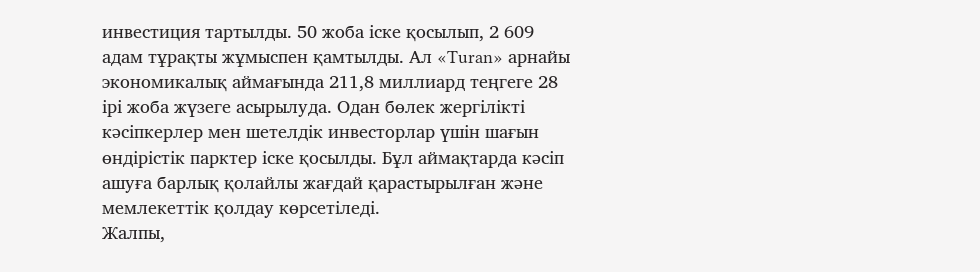инвестиция тартылды. 50 жоба іске қосылып, 2 609 адам тұрақты жұмыспен қамтылды. Ал «Turan» арнайы экономикалық аймағында 211,8 миллиард теңгеге 28 ірі жоба жүзеге асырылуда. Одан бөлек жергілікті кәсіпкерлер мен шетелдік инвесторлар үшін шағын өндірістік парктер іске қосылды. Бұл аймақтарда кәсіп ашуға барлық қолайлы жағдай қарастырылған және мемлекеттік қолдау көрсетіледі.
Жалпы,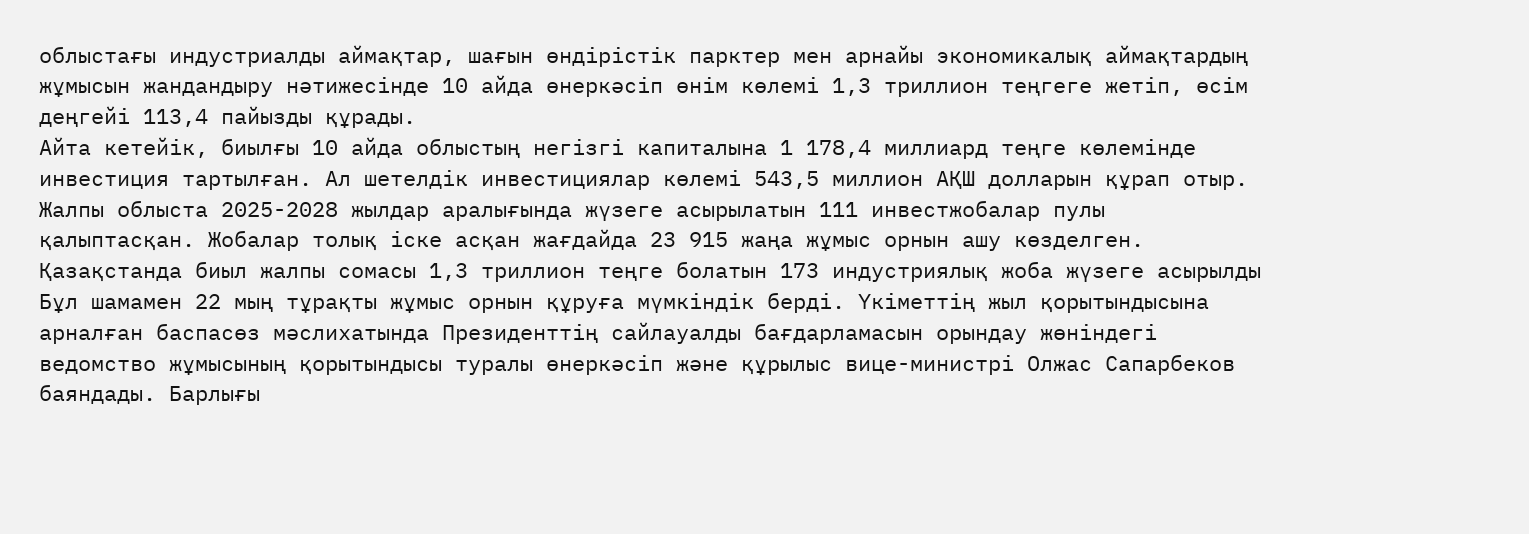облыстағы индустриалды аймақтар, шағын өндірістік парктер мен арнайы экономикалық аймақтардың жұмысын жандандыру нәтижесінде 10 айда өнеркәсіп өнім көлемі 1,3 триллион теңгеге жетіп, өсім деңгейі 113,4 пайызды құрады.
Айта кетейік, биылғы 10 айда облыстың негізгі капиталына 1 178,4 миллиард теңге көлемінде инвестиция тартылған. Ал шетелдік инвестициялар көлемі 543,5 миллион АҚШ долларын құрап отыр. Жалпы облыста 2025-2028 жылдар аралығында жүзеге асырылатын 111 инвестжобалар пулы қалыптасқан. Жобалар толық іске асқан жағдайда 23 915 жаңа жұмыс орнын ашу көзделген.
Қазақстанда биыл жалпы сомасы 1,3 триллион теңге болатын 173 индустриялық жоба жүзеге асырылды
Бұл шамамен 22 мың тұрақты жұмыс орнын құруға мүмкіндік берді. Үкіметтің жыл қорытындысына арналған баспасөз мәслихатында Президенттің сайлауалды бағдарламасын орындау жөніндегі ведомство жұмысының қорытындысы туралы өнеркәсіп және құрылыс вице-министрі Олжас Сапарбеков баяндады. Барлығы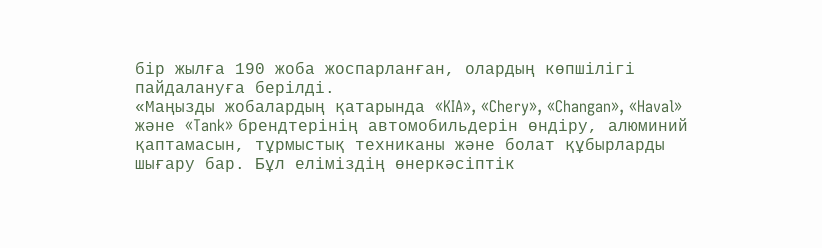бір жылға 190 жоба жоспарланған, олардың көпшілігі пайдалануға берілді.
«Маңызды жобалардың қатарында «KIA», «Chery», «Changan», «Haval» және «Tank» брендтерінің автомобильдерін өндіру, алюминий қаптамасын, тұрмыстық техниканы және болат құбырларды шығару бар. Бұл еліміздің өнеркәсіптік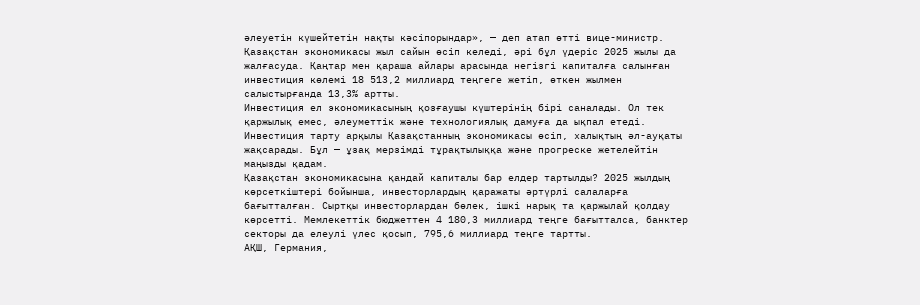әлеуетін күшейтетін нақты кәсіпорындар», — деп атап өтті вице-министр.
Қазақстан экономикасы жыл сайын өсіп келеді, әрі бұл үдеріс 2025 жылы да жалғасуда. Қаңтар мен қараша айлары арасында негізгі капиталға салынған инвестиция көлемі 18 513,2 миллиард теңгеге жетіп, өткен жылмен салыстырғанда 13,3% артты.
Инвестиция ел экономикасының қозғаушы күштерінің бірі саналады. Ол тек қаржылық емес, әлеуметтік және технологиялық дамуға да ықпал етеді. Инвестиция тарту арқылы Қазақстанның экономикасы өсіп, халықтың әл-ауқаты жақсарады. Бұл — ұзақ мерзімді тұрақтылыққа және прогреске жетелейтін маңызды қадам.
Қазақстан экономикасына қандай капиталы бар елдер тартылды? 2025 жылдың көрсеткіштері бойынша, инвесторлардың қаражаты әртүрлі салаларға бағытталған. Сыртқы инвесторлардан бөлек, ішкі нарық та қаржылай қолдау көрсетті. Мемлекеттік бюджеттен 4 180,3 миллиард теңге бағытталса, банктер секторы да елеулі үлес қосып, 795,6 миллиард теңге тартты.
АҚШ, Германия,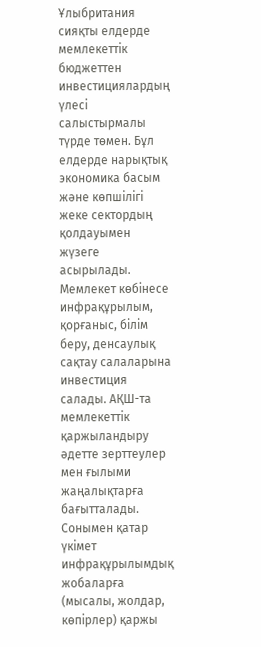Ұлыбритания сияқты елдерде мемлекеттік бюджеттен инвестициялардың үлесі салыстырмалы түрде төмен. Бұл елдерде нарықтық экономика басым және көпшілігі жеке сектордың қолдауымен жүзеге асырылады. Мемлекет көбінесе инфрақұрылым, қорғаныс, білім беру, денсаулық сақтау салаларына инвестиция салады. АҚШ-та мемлекеттік қаржыландыру әдетте зерттеулер мен ғылыми жаңалықтарға бағытталады. Сонымен қатар үкімет инфрақұрылымдық жобаларға (мысалы, жолдар, көпірлер) қаржы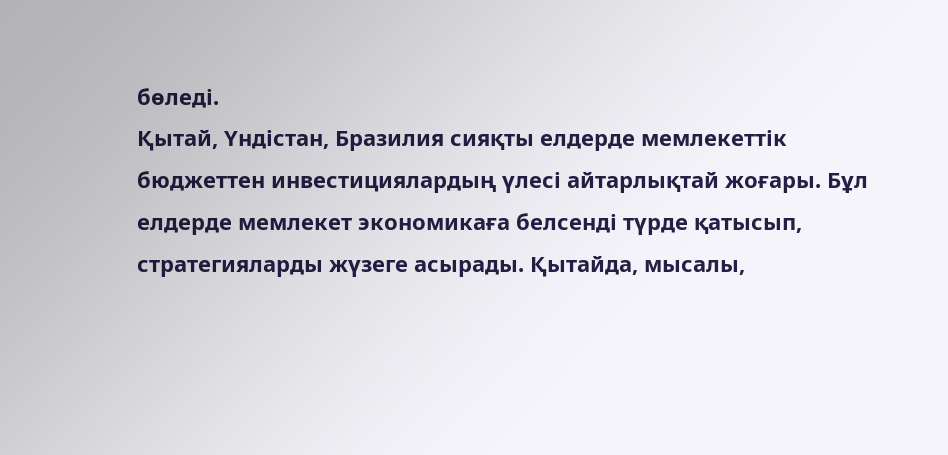бөледі.
Қытай, Үндістан, Бразилия сияқты елдерде мемлекеттік бюджеттен инвестициялардың үлесі айтарлықтай жоғары. Бұл елдерде мемлекет экономикаға белсенді түрде қатысып, стратегияларды жүзеге асырады. Қытайда, мысалы,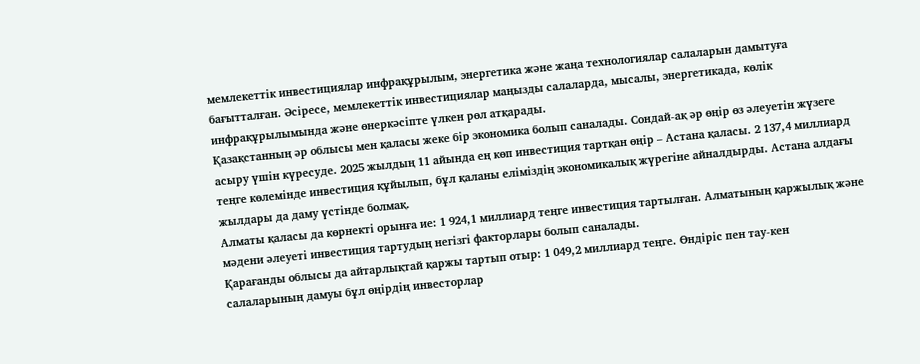мемлекеттік инвестициялар инфрақұрылым, энергетика және жаңа технологиялар салаларын дамытуға бағытталған. Әсіресе, мемлекеттік инвестициялар маңызды салаларда, мысалы, энергетикада, көлік инфрақұрылымында және өнеркәсіпте үлкен рөл атқарады.
Қазақстанның әр облысы мен қаласы жеке бір экономика болып саналады. Сондай-ақ әр өңір өз әлеуетін жүзеге асыру үшін күресуде. 2025 жылдың 11 айында ең көп инвестиция тартқан өңір – Астана қаласы. 2 137,4 миллиард теңге көлемінде инвестиция құйылып, бұл қаланы еліміздің экономикалық жүрегіне айналдырды. Астана алдағы жылдары да даму үстінде болмақ.
Алматы қаласы да көрнекті орынға ие: 1 924,1 миллиард теңге инвестиция тартылған. Алматының қаржылық және мәдени әлеуеті инвестиция тартудың негізгі факторлары болып саналады.
Қарағанды облысы да айтарлықтай қаржы тартып отыр: 1 049,2 миллиард теңге. Өндіріс пен тау-кен салаларының дамуы бұл өңірдің инвесторлар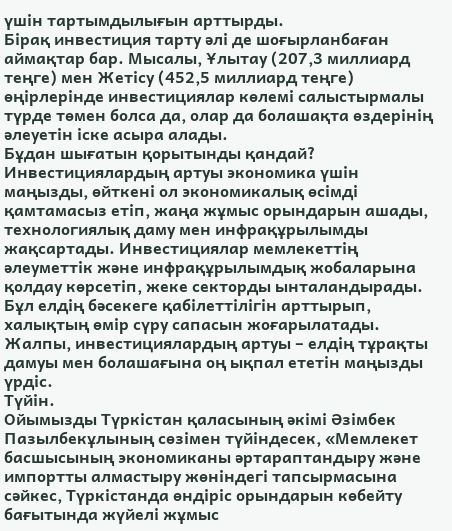үшін тартымдылығын арттырды.
Бірақ инвестиция тарту әлі де шоғырланбаған аймақтар бар. Мысалы, Ұлытау (207,3 миллиард теңге) мен Жетісу (452,5 миллиард теңге) өңірлерінде инвестициялар көлемі салыстырмалы түрде төмен болса да, олар да болашақта өздерінің әлеуетін іске асыра алады.
Бұдан шығатын қорытынды қандай? Инвестициялардың артуы экономика үшін маңызды, өйткені ол экономикалық өсімді қамтамасыз етіп, жаңа жұмыс орындарын ашады, технологиялық даму мен инфрақұрылымды жақсартады. Инвестициялар мемлекеттің әлеуметтік және инфрақұрылымдық жобаларына қолдау көрсетіп, жеке секторды ынталандырады. Бұл елдің бәсекеге қабілеттілігін арттырып, халықтың өмір сүру сапасын жоғарылатады. Жалпы, инвестициялардың артуы – елдің тұрақты дамуы мен болашағына оң ықпал ететін маңызды үрдіс.
Түйін.
Ойымызды Түркістан қаласының әкімі Әзімбек Пазылбекұлының сөзімен түйіндесек, «Мемлекет басшысының экономиканы әртараптандыру және импортты алмастыру жөніндегі тапсырмасына сәйкес, Түркістанда өндіріс орындарын көбейту бағытында жүйелі жұмыс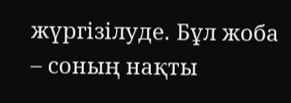жүргізілуде. Бұл жоба – соның нақты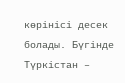көрінісі десек болады. Бүгінде Түркістан –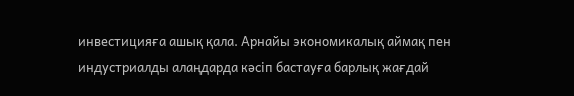инвестицияға ашық қала. Арнайы экономикалық аймақ пен индустриалды алаңдарда кәсіп бастауға барлық жағдай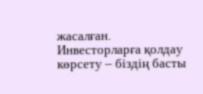жасалған. Инвесторларға қолдау көрсету – біздің басты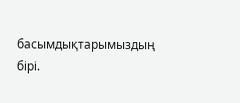басымдықтарымыздың бірі.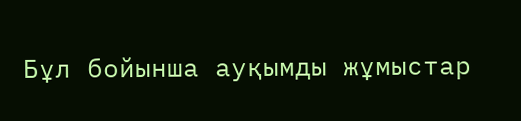Бұл бойынша ауқымды жұмыстар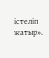істеліп жатыр».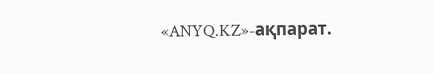«ANYQ.KZ»-ақпарат.